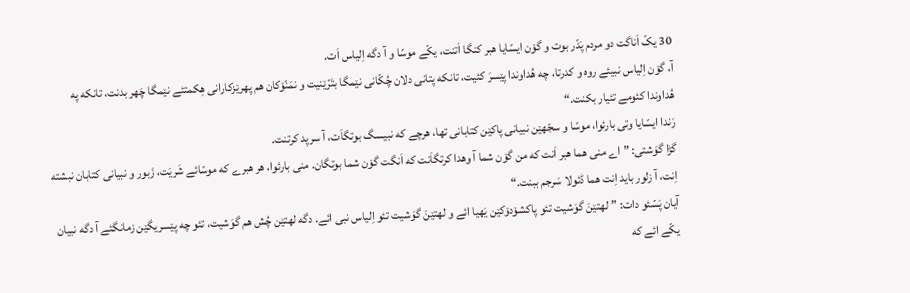30 یکّ اَناگت دو مردم پَدّر بوت و گۆن ایسّایا هبر کنگا اَتنت، یکّے موسّا و آ دگه اِلیاس اَت.
آ، گۆن اِلیاس نبیئے روه و کدرتا، چه هُداوندا پێسرَ کئیت، تانکه پتانی دلان چُکّانی نێمگا بتَرّێنیت و نمَنّۆکان هم پهرێزکارانی هِکمتئے نێمگا چَهر بدنت، تانکه په هُداوندا کئومے تئیار بکنت.“
رَندا ایسّایا وتی بارئوا، موسّا و سجّهێن نبیانی پاکێن کتابانی تها، هرچے که نبیسگ بوتگاَت، آ سرپد کرتنت.
گڑا گوَشتی: ”اے منی هما هبر اَنت که من گۆن شما آ وهدا کرتگاَنت که اَنگت گۆن شما بوتگان. منی بارئوا، هر هبرے که موسّائے شَریَت، زَبور و نبیانی کتابان نبشته اِنت، آ زلور باید اِنت هما ڈئولا سَرجم ببنت.“
آیان پَسّئو دات: ”لهتێنَ گوَشیت تئو پاکشۆدۆکێن یَهیا ائے و لهتێنَ گوَشیت تئو اِلیاس نبی ائے. دگه لهتێن چُش هم گوَشیت، تئو چه پێسریگێن زمانگئے آ دگه نبیان یکّے ائے که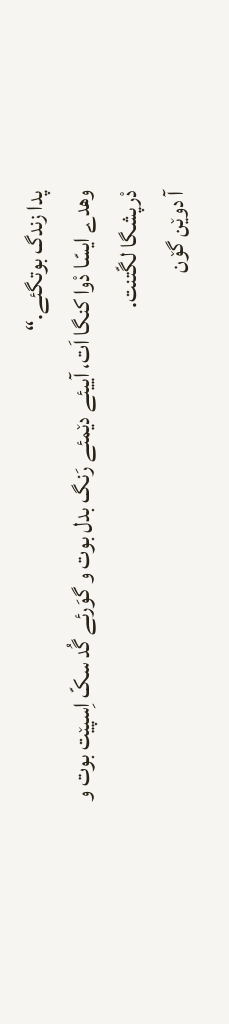پدا زندگ بوتگئے.“
وهدے ایسّا دْوا کنگا اَت، آییئے دێمئے رَنگ بدل بوت و گوَرئے گُد سکّ اِسپێت بوت و دْرپشگا لگّتنت.
آ دوێن گۆن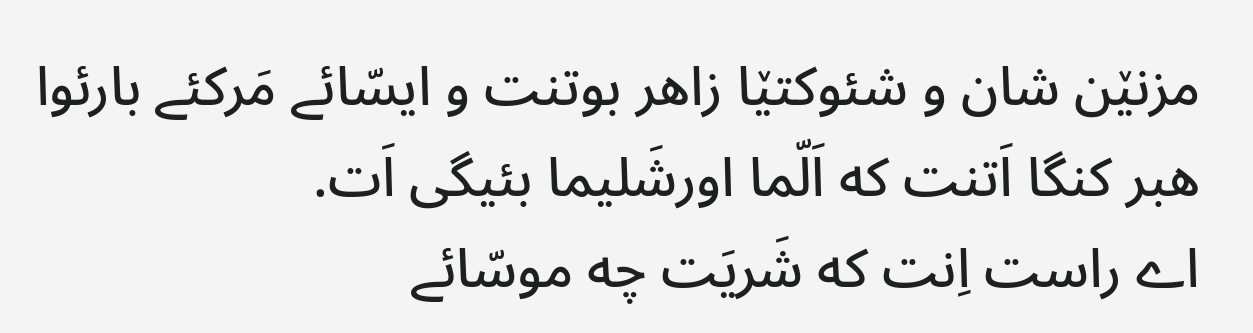مزنێن شان و شئوکتێا زاهر بوتنت و ایسّائے مَرکئے بارئوا هبر کنگا اَتنت که اَلّما اورشَلیما بئیگی اَت.
اے راست اِنت که شَریَت چه موسّائے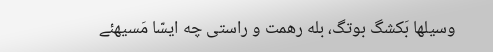وسیلها بَکشگ بوتگ، بله رهمت و راستی چه ایسّا مَسیهئے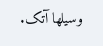وسیلها آتک.